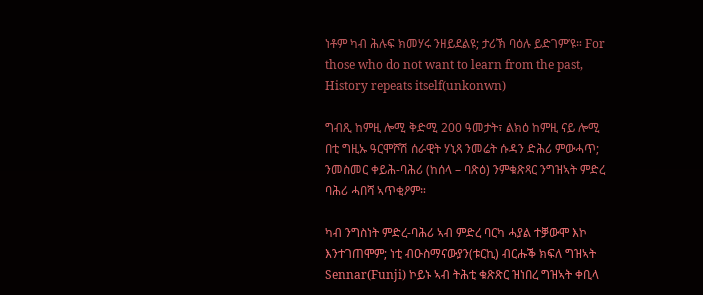ነቶም ካብ ሕሉፍ ክመሃሩ ንዘይደልዩ; ታሪኽ ባዕሉ ይድገም’ዩ። For those who do not want to learn from the past, History repeats itself(unkonwn)

ግብጺ ከምዚ ሎሚ ቅድሚ 200 ዓመታት፣ ልክዕ ከምዚ ናይ ሎሚ በቲ ግዚኡ ዓርሞሾሽ ሰራዊት ሃኒጻ ንመሬት ሱዳን ድሕሪ ምውሓጥ; ንመስመር ቀይሕ-ባሕሪ (ከሰላ – ባጽዕ) ንምቁጽጻር ንግዝኣት ምድረ ባሕሪ ሓበሻ ኣጥቂዖም።

ካብ ንግስነት ምድረ-ባሕሪ ኣብ ምድረ ባርካ ሓያል ተቓውሞ እኮ እንተገጠሞም; ነቲ ብዑስማናውያን(ቱርኪ) ብርሑቕ ክፍለ ግዝኣት Sennar(Funji) ኮይኑ ኣብ ትሕቲ ቁጽጽር ዝነበረ ግዝኣት ቀቢላ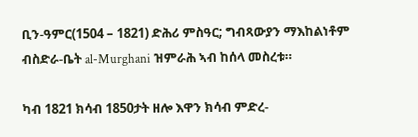ቢን-ዓምር(1504 – 1821) ድሕሪ ምስዓር; ግብጻውያን ማእከልነቶም ብስድራ-ቤት al-Murghani ዝምራሕ ኣብ ከሰላ መስረቱ።

ካብ 1821 ክሳብ 1850ታት ዘሎ እዋን ክሳብ ምድረ-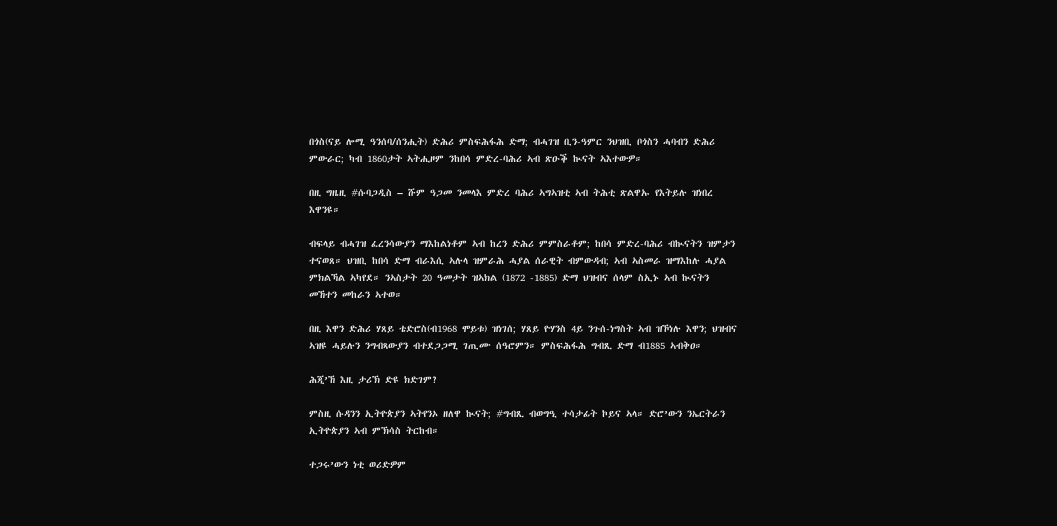በጎስ(ናይ ሎሚ ዓንሰባ/ሰንሒት) ድሕሪ ምስፍሕፋሕ ድማ; ብሓገዝ ቢን-ዓምር ንህዝቢ ቦጎስን ሓባብን ድሕሪ ምውራር; ካብ 1860ታት ኣትሒዞም ንከበሳ ምድረ-ባሕሪ ኣብ ጽዑቕ ኲናት ኣእተውዎ።

በዚ ግዜዚ #ሱባጋዲስ – ሹም ዓጋመ ንመላእ ምድረ ባሕሪ ኣግኣዝቲ ኣብ ትሕቲ ጽልዋኡ የእትይሉ ዝነበረ እዋንዩ።

ብፍላይ ብሓገዝ ፈረንሳውያን ማእከልነቶም ኣብ ከረን ድሕሪ ምምስራቶም; ከበሳ ምድረ-ባሕሪ ብኲናትን ዝምታን ተናወጸ። ህዝቢ ከበሳ ድማ ብራእሲ ኣሉላ ዝምራሕ ሓያል ሰራዊት ብምውዳብ; ኣብ ኣስመራ ዝማእከሉ ሓያል ምክልኻል ኣካየደ። ንኣስታት 20 ዓመታት ዝኣክል (1872 -1885) ድማ ህዝብና ሰላም ስኢኑ ኣብ ኲናትን መኸተን መከራን ኣተወ።

በዚ እዋን ድሕሪ ሃጸይ ቴድሮስ(ብ1968 ሞይቱ) ዝነገሰ; ሃጸይ ዮሃንስ 4ይ ንጉሰ-ነግስት ኣብ ዝኾነሉ እዋን; ህዝብና ኣዝዩ ሓይሉን ንግብጻውያን ብተደጋጋሚ ገጢሙ ሰዓሮምን። ምስፍሕፋሕ ግብጺ ድማ ብ1885 ኣብቅዐ።

ሕጂ’ኸ እዚ ታሪኽ ድዩ ክድገም?

ምስዚ ሱዳንን ኢትዮጵያን ኣትየንኦ ዘለዋ ኲናት; #ግብጺ ብወግዒ ተሳታፊት ኮይና ኣላ። ድሮ’ውን ንኤርትራን ኢትዮጵያን ኣብ ምኽሳስ ትርከብ።

ተጋሩ’ውን ነቲ ወሪድዎም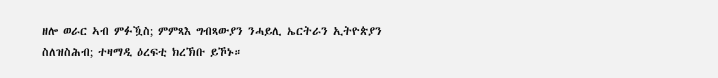ዘሎ ወራር ኣብ ምፉዃስ; ምምጻእ ግብጻውያን ንሓይሊ ኤርትራን ኢትዮጵያን ስለዝስሕብ; ተዛማዲ ዕረፍቲ ክረኽቡ ይኾኑ።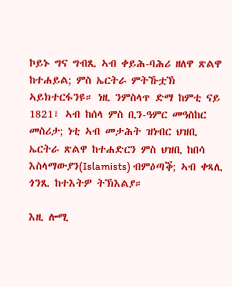ኮይኑ ግና ግብጺ ኣብ ቀይሕ-ባሕሪ ዘለዋ ጽልዋ ከተሐይል; ምስ ኤርትራ ምትኹቷኽ ኣይክተርፋንዩ። ነዚ ንምስላጥ ድማ ከምቲ ናይ 1821፣ ኣብ ከሰላ ምስ ቢን-ዓምር መዓስከር መስሪታ; ነቲ ኣብ መታሕት ዝነብር ህዝቢ ኤርትራ ጽልዋ ከተሐድርን ምስ ህዝቢ ከበሳ  እስላማውያን(Islamists) ብምዕጣቕ; ኣብ ቀጻሊ ጎንጺ ከተእትዎ ትኽእልያ።

እዚ ሎሚ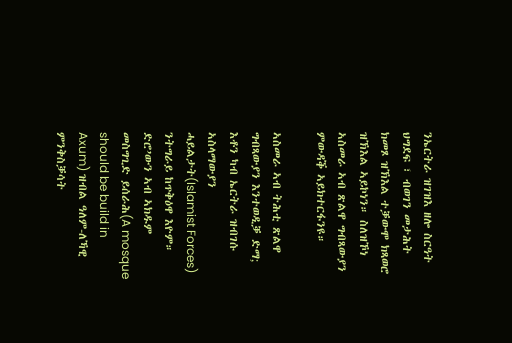ንኤርትራ ዝገዝእ ዘሎ ስርዓት ህግደፍ ፣ ብወገን መታሕት ክመጾ ዝኽእል ተቓውሞ ክጻወሮ ዝኽእል ኣይኮነን። ስለዝኾነ ኣስመራ ኣብ ጽልዋ ግብጻውያን ምውዳቕ ኣይክተርፋንዩ።

ኣስመራ ኣብ ትሕቲ ጽልዋ ግብጻውያን እንተወዲቓ ድማ; እቶን ካብ ኤርትራ ዝብገሱ ኣስላማውያን ሓይልታት(Islamist Forces) ንትግራይ ከጥቅዕዋ እዮም። ድሮ’ውን ኣብ ኣክዱም መስግጊድ ይሰራሕ(A mosque should be build in Axum) ዝብል ዓለም-ለኻዊ ምንቅስቓሳት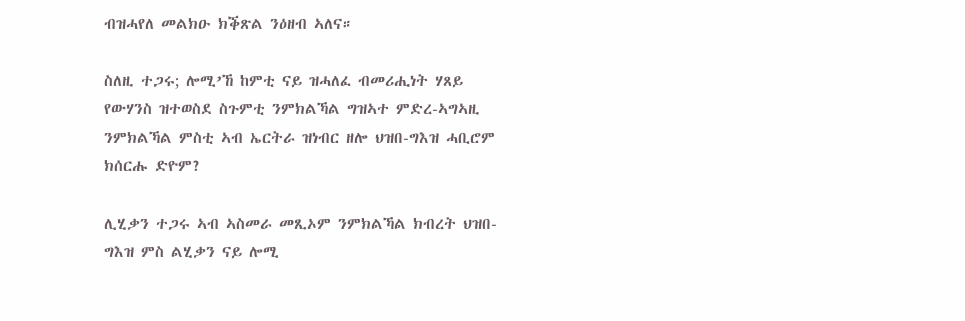ብዝሓየለ መልክዑ ክቕጽል ንዕዘብ ኣለና።

ስለዚ ተጋሩ; ሎሚ’ኸ ከምቲ ናይ ዝሓለፈ ብመሪሒነት ሃጸይ የውሃንስ ዝተወስደ ስጉምቲ ንምክልኻል ግዝኣተ ምድረ-ኣግኣዚ ንምክልኻል ምስቲ ኣብ ኤርትራ ዝነብር ዘሎ ህዝበ-ግእዝ ሓቢሮም ክሰርሑ ድዮም?

ሊሂቃን ተጋሩ ኣብ ኣስመራ መጺኦም ንምክልኻል ክብረት ህዝበ-ግእዝ ምስ ልሂቃን ናይ ሎሚ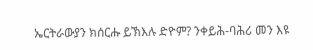ኤርትራውያን ክሰርሑ ይኽእሉ ድዮም? ንቀይሕ-ባሕሪ መን እዩ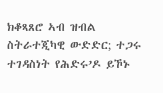ክቆጻጸሮ ኣብ ዝብል ስትራተጂካዊ ውድድር; ተጋሩ ተገዳስነት የሕድሩ’ዶ ይኾኑ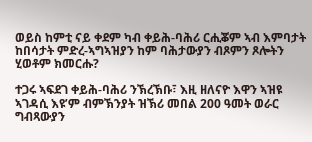ወይስ ከምቲ ናይ ቀደም ካብ ቀይሕ-ባሕሪ ርሒቖም ኣብ እምባታት ከበሳታት ምድረ-ኣግኣዝያን ከም ባሕታውያን ብጾምን ጾሎትን ሂወቶም ክመርሑ?

ተጋሩ ኣፍደገ ቀይሕ-ባሕሪ ንኽረኽቡ፣ እዚ ዘለናዮ እዋን ኣዝዩ ኣገዳሲ እዩ’ም ብምኽንያት ዝኽሪ መበል 200 ዓመት ወራር ግብጻውያን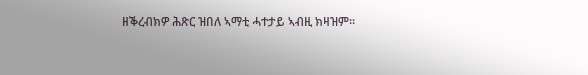ዘቕረብክዎ ሕጽር ዝበለ ኣማቲ ሓተታይ ኣብዚ ክዛዝም።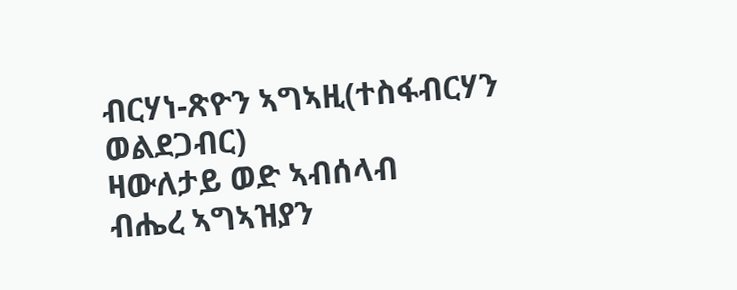ብርሃነ-ጽዮን ኣግኣዚ(ተስፋብርሃን ወልደጋብር)
ዛውለታይ ወድ ኣብሰላብ
ብሔረ ኣግኣዝያን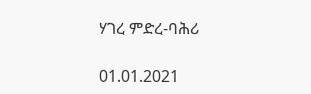ሃገረ ምድረ-ባሕሪ

01.01.2021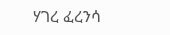ሃገረ ፈረንሳ